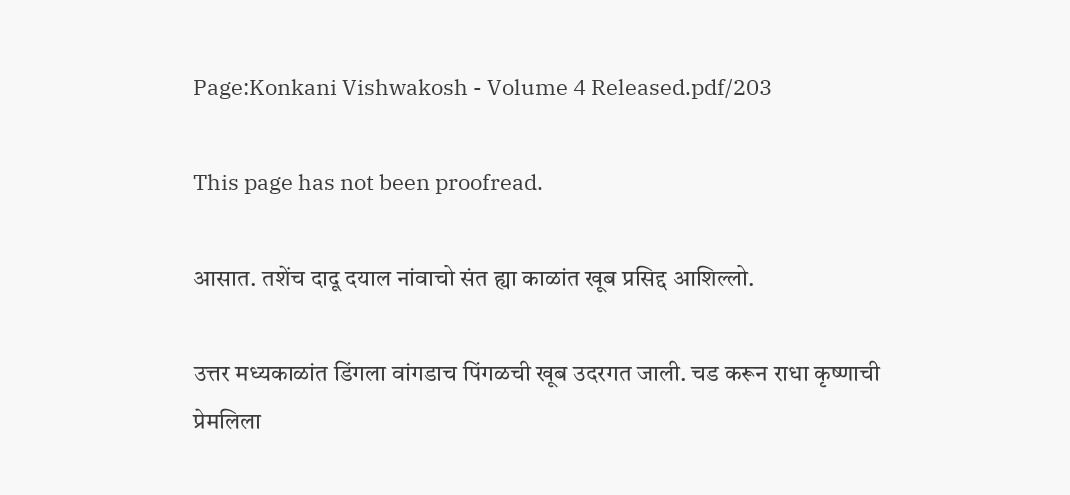Page:Konkani Vishwakosh - Volume 4 Released.pdf/203

This page has not been proofread.

आसात. तशेंच दादू दयाल नांवाचो संत ह्या काळांत खूब प्रसिद्द आशिल्लो.

उत्तर मध्यकाळांत डिंगला वांगडाच पिंगळची खूब उदरगत जाली. चड करून राधा कृष्णाची प्रेमलिला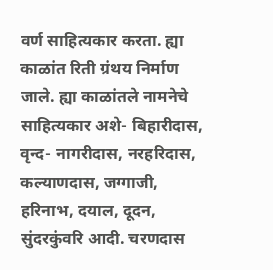वर्ण साहित्यकार करता. ह्या काळांत रिती ग्रंथय निर्माण जाले. ह्या काळांतले नामनेचे साहित्यकार अशे- बिहारीदास, वृन्द- नागरीदास, नरहरिदास, कल्याणदास, जग्गाजी, हरिनाभ, दयाल, दूदन, सुंदरकुंवरि आदी. चरणदास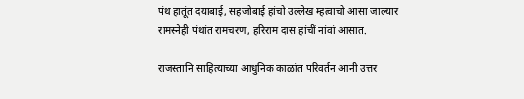पंथ हातूंत दयाबाई, सहजोबाई हांचो उल्लेख म्हत्वाचो आसा जाल्यार रामस्नेही पंथांत रामचरण, हरिराम दास हांचीं नांवां आसात.

राजस्तानि साहित्याच्या आधुनिक काळांत परिवर्तन आनी उत्तर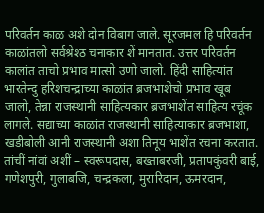परिवर्तन काळ अशे दोन विबाग जाले. सूरजमल हि परिवर्तन काळांतलो सर्वश्रेश्ठ चनाकार शें मानतात. उत्तर परिवर्तन कालांत ताचो प्रभाव मात्सो उणो जालो. हिंदी साहित्यांत भारतेन्दु हरिशचन्द्राच्या काळांत ब्रजभाशेचो प्रभाव खूब जालो, तेन्ना राजस्थानी साहित्यकार ब्रजभाशेंत साहित्य रचूंक लागले. सद्याच्या काळांत राजस्थानी साहित्याकार ब्रजभाशा, खडीबोली आनी राजस्थानी अशा तिनूय भाशेंत रचना करतात. तांचीं नांवां अशीं – स्वरूपदास, बख्ताबरजी, प्रतापकुंवरी बाई, गणेशपुरी, गुलाबजि, चन्द्रकला, मुरारिदान, ऊमरदान,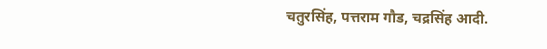चतुरसिंह, पत्तराम गौड, चद्रसिंह आदी.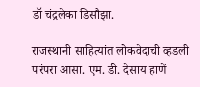डॉ चंद्रलेका डिसौझा.

राजस्थानी साहित्यांत लोकवेदाची व्हडली परंपरा आसा. एम. डी. देसाय हाणें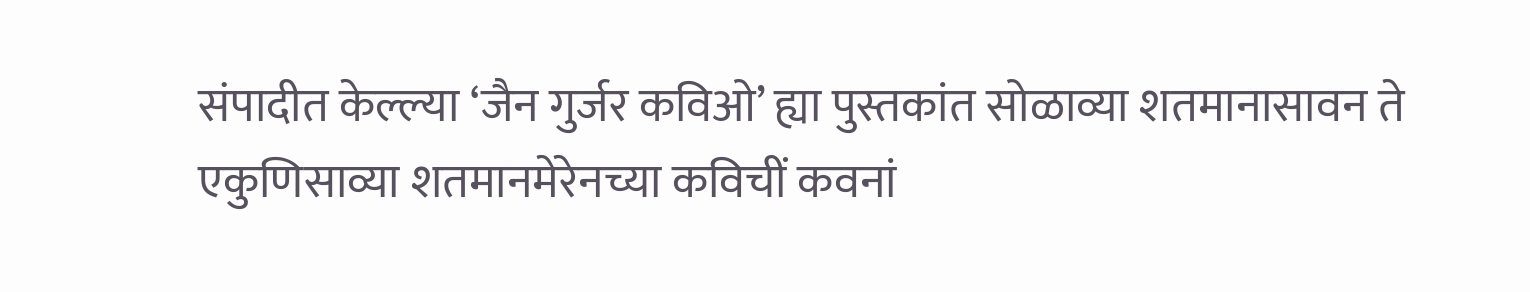संपादीत केल्ल्या ‘जैन गुर्जर कविओ’ ह्या पुस्तकांत सोळाव्या शतमानासावन ते एकुणिसाव्या शतमानमेरेनच्या कविचीं कवनां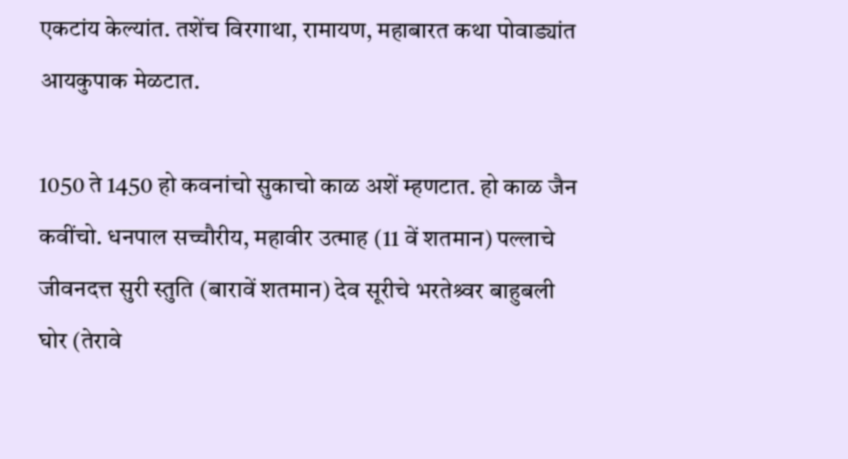एकटांय केल्यांत. तशेंच विरगाथा, रामायण, महाबारत कथा पोवाड्यांत आयकुपाक मेळटात.

1050 ते 1450 हो कवनांचो सुकाचो काळ अशें म्हणटात. हो काळ जैन कवींचो. धनपाल सच्चौरीय, महावीर उत्माह (11 वें शतमान) पल्लाचे जीवनदत्त सुरी स्तुति (बारावें शतमान) देव सूरीचे भरतेश्र्वर बाहुबली घोर (तेरावे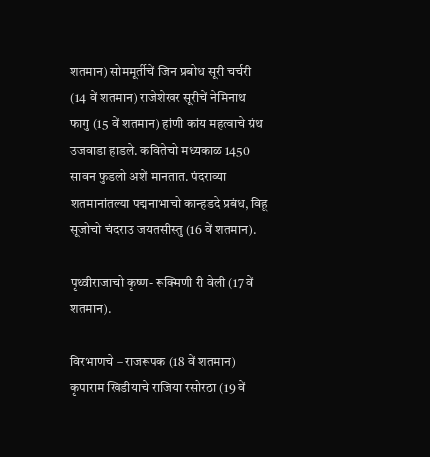शतमान) सोममूर्तीचें जिन प्रबोध सूरी चर्चरी (14 वें शतमान) राजेशेखर सूरीचें नेमिनाथ फागु (15 वें शतमान) हांणी कांय महत्वाचे ग्रंथ उजवाडा हाडले. कवितेचो मध्यकाळ 1450 सावन फुडलो अशें मानतात. पंदराव्या शतमानांतल्या पद्मनाभाचो कान्हडदे प्रबंध, विहू सूजोचो चंदराउ जयतसीस्तु (16 वें शतमान).

पृथ्वीराजाचो कृष्ण- रूक्मिणी री वेली (17 वें शतमान).

विरभाणचे – राजरूपक (18 वें शतमान) कृपाराम खिडीयाचे राजिया रसोरठा (19 वें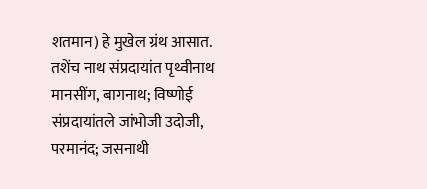शतमान) हे मुखेल ग्रंथ आसात. तशेंच नाथ संप्रदायांत पृथ्वीनाथ मानसींग, बागनाथ; विष्णोई संप्रदायांतले जांभोजी उदोजी, परमानंद; जसनाथी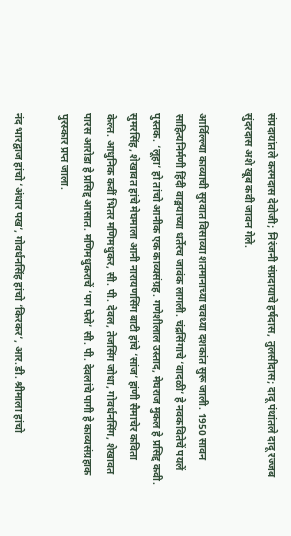संप्रदायांतले करमदास देवोजी; निरंजनी संप्रदायाचे हर्षदास, तुलसीदास; दादू पंथांतले दादू रज्जब सुंदरदास अशे खूब कवी जावन गेले.

आर्विल्ल्या काव्याची सुरवात विसाव्या शतमानाच्या चवथ्या दशकांत सुरू जाली. 1950 सावन साहित्यनिर्मणी हिंदी वाङ्मयाच्या धर्तेरच जावंक लागली. चंद्रसिंगाचे ‘वादळी’ हे नवकवितेचें पयलें पुस्तक. ‘लूहा’ हो तांचो आनीक एक काव्यसंग्रह. गणेशीलाल उस्ताद, मेघराज मुकल हे प्रसिद्द कवी. सुमरसिंह, शेखावत हांचे मेघमाला आनी नारायणसिंग बाटी हांचे ‘सांज’ हांणी सैमाचेर कविता केल्त. आधुनिक कवीं भितर मणिमधुकर, सी. पी. देवल, तेजसिंग जोधा, गोवर्धनसिंग, शेखावत पारस आरोडा हे प्रसिद्द आसात. मणिमधुकराचें ‘पग फेरो’ सी. पी. देवलांचे पागी हे काव्यसंग्रहाक पुरस्कार प्रप्त जाला.

नंद भारद्वाज हांचो ‘अंधार पख’, गोवर्धनसिंह हांचो ‘किरकर’, आर.डी. श्रीमाला हांचो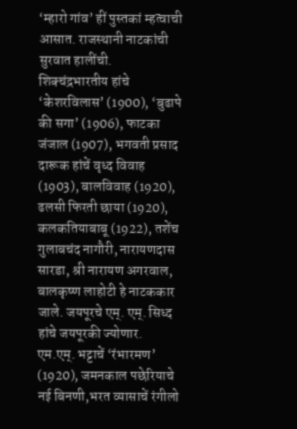‘म्हारो गांव’ हीं पुस्तकां म्हत्वाची आसात. राजस्थानी नाटकांची सुरवात हालींची. शिक्चंद्रभारतीय हांचे ‘केशरविलास’ (1900), ‘बुढापे की सगा’ (1906), फाटका जंजाल (1907), भगवती प्रसाद दारूक हांचें वृध्द विवाह (1903), बालविवाह (1920), ढलसी फिरती छाया (1920), कलकतियाबाबू (1922), तशेंच गुलाबचंद नागौरी, नारायणदास सारडा, श्री नारायण अगरवाल, बालकृष्ण लाहोटी हे नाटककार जाले. जयपूरचे एम्. एम्. सिध्द हांचे जयपूरकी ज्योणार. एम.एम्. भट्टाचें ‘रंभारमण’ (1920), जमनकाल पछेरियाचे नई बिनणी,भरत व्यासाचें रंगीलो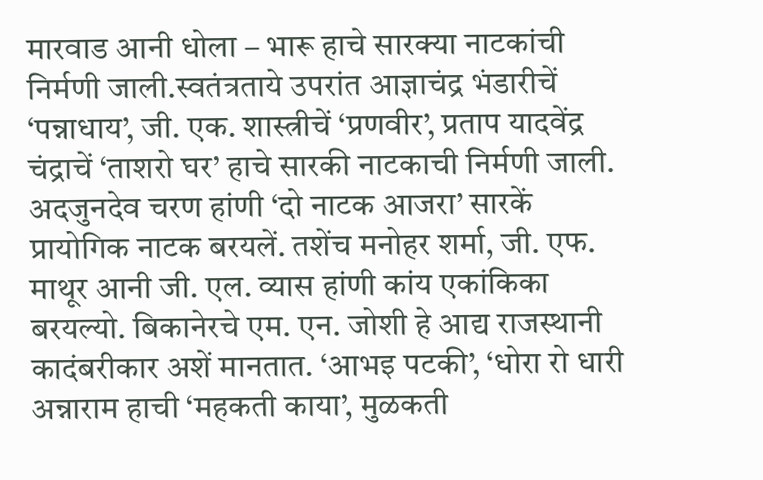मारवाड आनी धोला – भारू हाचे सारक्या नाटकांची निर्मणी जाली.स्वतंत्रताये उपरांत आज्ञाचंद्र भंडारीचें ‘पन्नाधाय’, जी. एक. शास्त्रीचें ‘प्रणवीर’, प्रताप यादवेंद्र चंद्राचें ‘ताशरो घर’ हाचे सारकी नाटकाची निर्मणी जाली. अदजुनदेव चरण हांणी ‘दो नाटक आजरा’ सारकें प्रायोगिक नाटक बरयलें. तशेंच मनोहर शर्मा, जी. एफ. माथूर आनी जी. एल. व्यास हांणी कांय एकांकिका बरयल्यो. बिकानेरचे एम. एन. जोशी हे आद्य राजस्थानी कादंबरीकार अशें मानतात. ‘आभइ पटकी’, ‘धोरा रो धारी अन्नाराम हाची ‘महकती काया’, मुळकती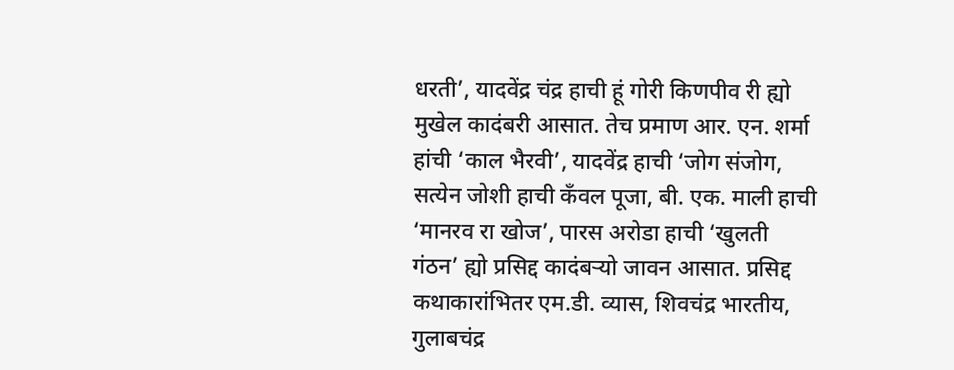धरती’, यादवेंद्र चंद्र हाची हूं गोरी किणपीव री ह्यो मुखेल कादंबरी आसात. तेच प्रमाण आर. एन. शर्मा हांची ‘काल भैरवी’, यादवेंद्र हाची ‘जोग संजोग, सत्येन जोशी हाची कँवल पूजा, बी. एक. माली हाची ‘मानरव रा खोज’, पारस अरोडा हाची ‘खुलती गंठन’ ह्यो प्रसिद्द कादंबऱ्यो जावन आसात. प्रसिद्द कथाकारांभितर एम.डी. व्यास, शिवचंद्र भारतीय, गुलाबचंद्र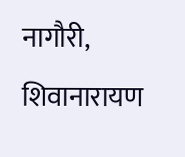नागौरी, शिवानारायण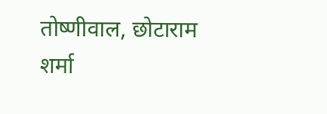तोष्णीवाल, छोटाराम शर्मा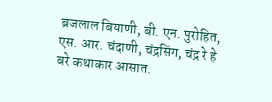ब्रजलाल बियाणी, बी. एन. पुरोहित, एस. आर. चंदाणी, चंद्रसिंग, चंद्र रे हे बरे कथाकार आसात.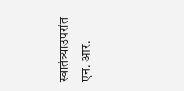स्वातंत्र्याउपरांत एन. आर.